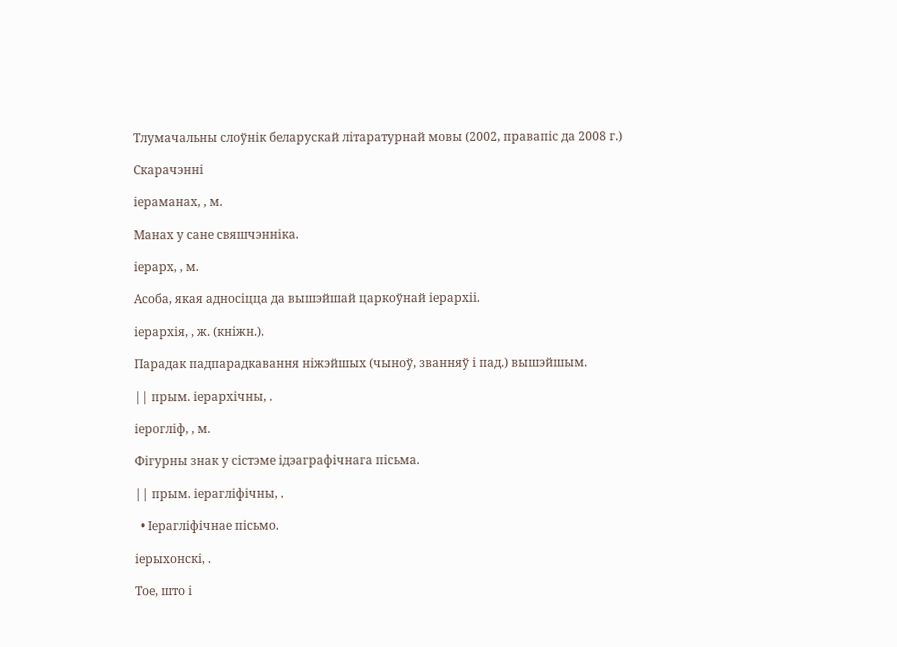Тлумачальны слоўнік беларускай літаратурнай мовы (2002, правапіс да 2008 г.)

Скарачэнні

іераманах, , м.

Манах у сане свяшчэнніка.

іерарх, , м.

Асоба, якая адносіцца да вышэйшай царкоўнай іерархіі.

іерархія, , ж. (кніжн.).

Парадак падпарадкавання ніжэйшых (чыноў, званняў і пад.) вышэйшым.

|| прым. іерархічны, .

іерогліф, , м.

Фігурны знак у сістэме ідэаграфічнага пісьма.

|| прым. іерагліфічны, .

  • Іерагліфічнае пісьмо.

іерыхонскі, .

Тое, што і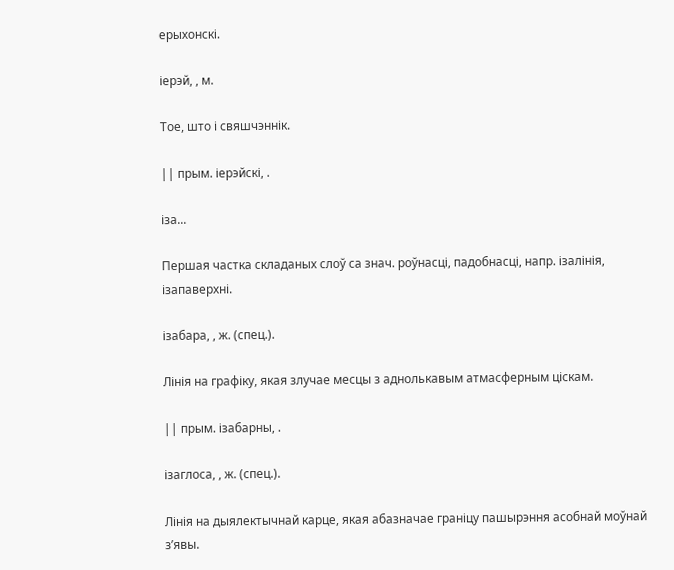ерыхонскі.

іерэй, , м.

Тое, што і свяшчэннік.

|| прым. іерэйскі, .

іза...

Першая частка складаных слоў са знач. роўнасці, падобнасці, напр. ізалінія, ізапаверхні.

ізабара, , ж. (спец.).

Лінія на графіку, якая злучае месцы з аднолькавым атмасферным ціскам.

|| прым. ізабарны, .

ізаглоса, , ж. (спец.).

Лінія на дыялектычнай карце, якая абазначае граніцу пашырэння асобнай моўнай з’явы.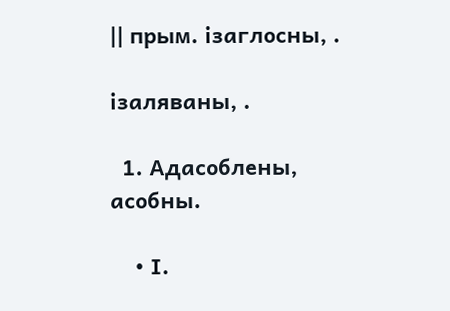|| прым. ізаглосны, .

ізаляваны, .

  1. Адасоблены, асобны.

    • І.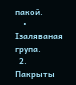пакой.
    • Ізаляваная група.
  2. Пакрыты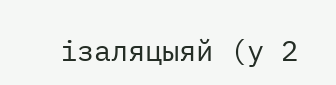ізаляцыяй (у 2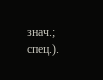знач.; спец.).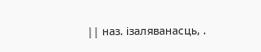|| наз. ізаляванасць, .